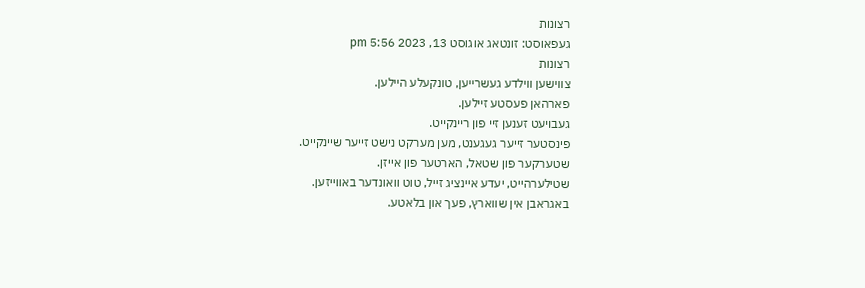רצונות
געפאוסט: זונטאג אוגוסט 13, 2023 5:56 pm
רצונות
צווישען ווילדע געשרייען, טונקעלע היילען.
פארהאן פעסטע זיילען.
געבויעט זענען זיי פון ריינקייט.
פינסטער זייער געגענט, מען מערקט נישט זייער שיינקייט.
שטערקער פון שטאל, הארטער פון אייזן.
שטילערהייט, יעדע איינציג זייל, טוט וואונדער באווייזען.
באגראבן אין שווארץ, פעך און בלאטע.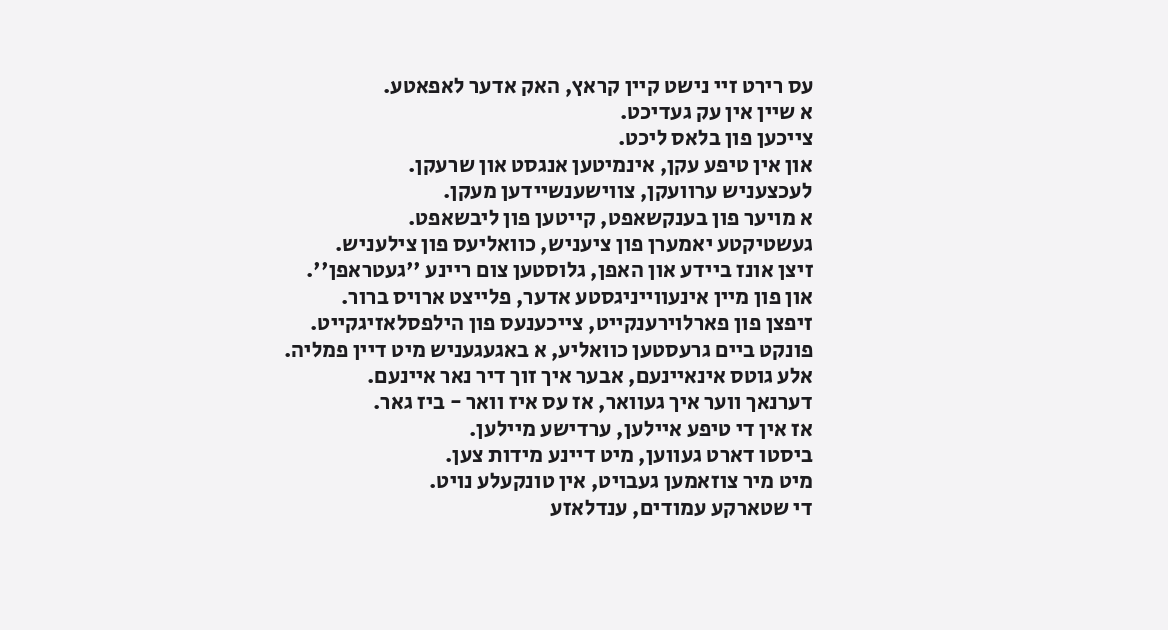עס רירט זיי נישט קיין קראץ, האק אדער לאפאטע.
א שיין אין עק געדיכט.
צייכען פון בלאס ליכט.
און אין טיפע עקן, אינמיטען אנגסט און שרעקן.
לעכצעניש ערוועקן, צווישענשיידען מעקן.
א מויער פון בענקשאפט, קייטען פון ליבשאפט.
געשטיקטע יאמערן פון ציעניש, כוואליעס פון צילעניש.
זיצן אונז ביידע און האפן, גלוסטען צום ריינע ''געטראפן''.
און פון מיין אינעווייניגסטע אדער, פלייצט ארויס ברור.
זיפצן פון פארלוירענקייט, צייכענעס פון הילפסלאזיגקייט.
פונקט ביים גרעסטען כוואליע, א באגעגעניש מיט דיין פמליה.
אלע גוטס אינאיינעם, אבער איך זוך דיר נאר איינעם.
דערנאך ווער איך געוואר, אז עס איז וואר - ביז גאר.
אז אין די טיפע איילען, ערדישע מיילען.
ביסטו דארט געווען, מיט דיינע מידות צען.
מיט מיר צוזאמען געבויט, אין טונקעלע נויט.
די שטארקע עמודים, ענדלאזע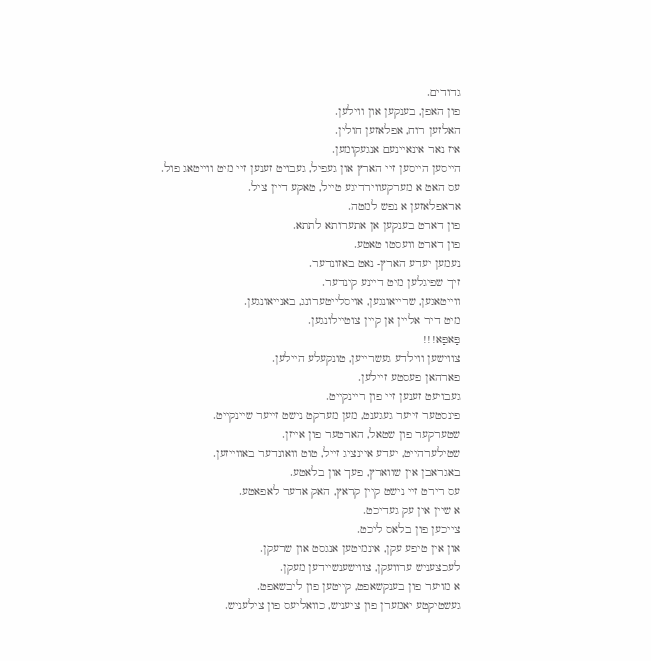גדודים.
פון האפן, בענקען און ווילען.
האלזען רוח, אפלאזען חולין.
איז נאר אינאיינעם אנגעקומען.
הייסען הייסען זיי הארץ און געפיל, געבויט זענען זיי מיט ווייטאג פול.
עס האט א מערקעווירדיגע טייל, טאקע דיין ציל.
אראפלאזען א נפש למטה.
פון דארט בענקען אן אתערותא לתתא.
פון דארט וועסטו טאטע.
נעמען יעדע הארץ- נאט באזונדער.
זיך שפיגלען מיט דיינע קינדער.
ווייטאגען, שרייאונגען, אויסלייטערונג, באנייאונגען.
מיט דיר אליין אן קיין צוטיילונגען.
פַּאפַּא!!!
צווישען ווילדע געשרייען, טונקעלע היילען.
פארהאן פעסטע זיילען.
געבויעט זענען זיי פון ריינקייט.
פינסטער זייער געגענט, מען מערקט נישט זייער שיינקייט.
שטערקער פון שטאל, הארטער פון אייזן.
שטילערהייט, יעדע איינציג זייל, טוט וואונדער באווייזען.
באגראבן אין שווארץ, פעך און בלאטע.
עס רירט זיי נישט קיין קראץ, האק אדער לאפאטע.
א שיין אין עק געדיכט.
צייכען פון בלאס ליכט.
און אין טיפע עקן, אינמיטען אנגסט און שרעקן.
לעכצעניש ערוועקן, צווישענשיידען מעקן.
א מויער פון בענקשאפט, קייטען פון ליבשאפט.
געשטיקטע יאמערן פון ציעניש, כוואליעס פון צילעניש.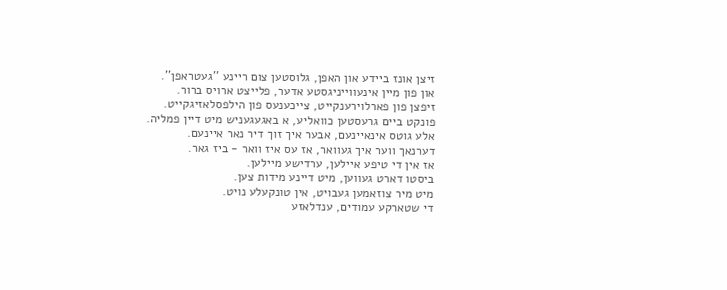זיצן אונז ביידע און האפן, גלוסטען צום ריינע ''געטראפן''.
און פון מיין אינעווייניגסטע אדער, פלייצט ארויס ברור.
זיפצן פון פארלוירענקייט, צייכענעס פון הילפסלאזיגקייט.
פונקט ביים גרעסטען כוואליע, א באגעגעניש מיט דיין פמליה.
אלע גוטס אינאיינעם, אבער איך זוך דיר נאר איינעם.
דערנאך ווער איך געוואר, אז עס איז וואר - ביז גאר.
אז אין די טיפע איילען, ערדישע מיילען.
ביסטו דארט געווען, מיט דיינע מידות צען.
מיט מיר צוזאמען געבויט, אין טונקעלע נויט.
די שטארקע עמודים, ענדלאזע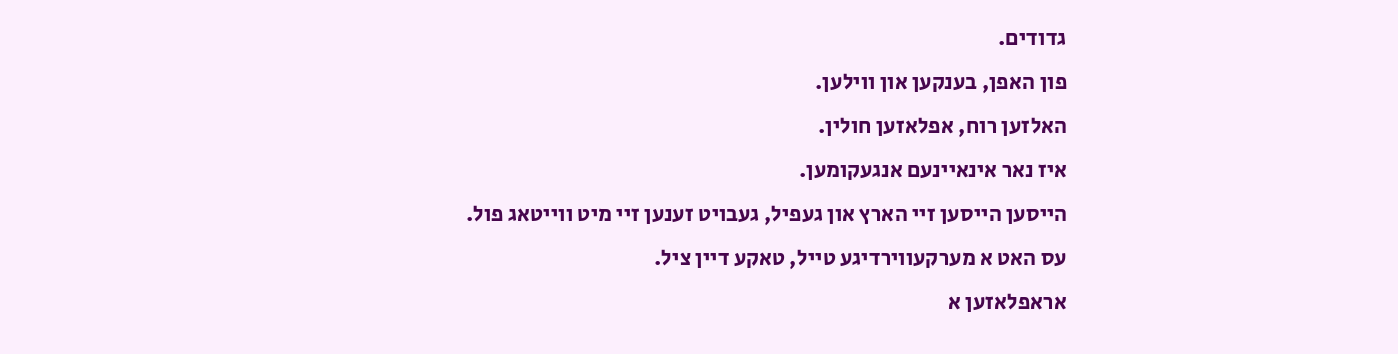גדודים.
פון האפן, בענקען און ווילען.
האלזען רוח, אפלאזען חולין.
איז נאר אינאיינעם אנגעקומען.
הייסען הייסען זיי הארץ און געפיל, געבויט זענען זיי מיט ווייטאג פול.
עס האט א מערקעווירדיגע טייל, טאקע דיין ציל.
אראפלאזען א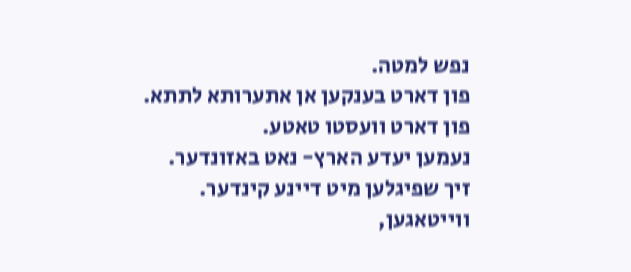נפש למטה.
פון דארט בענקען אן אתערותא לתתא.
פון דארט וועסטו טאטע.
נעמען יעדע הארץ- נאט באזונדער.
זיך שפיגלען מיט דיינע קינדער.
ווייטאגען,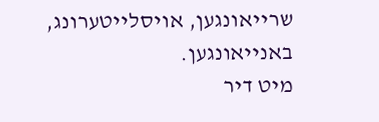שרייאונגען, אויסלייטערונג, באנייאונגען.
מיט דיר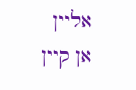אליין אן קיין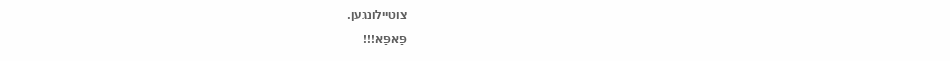צוטיילונגען.
פַּאפַּא!!!